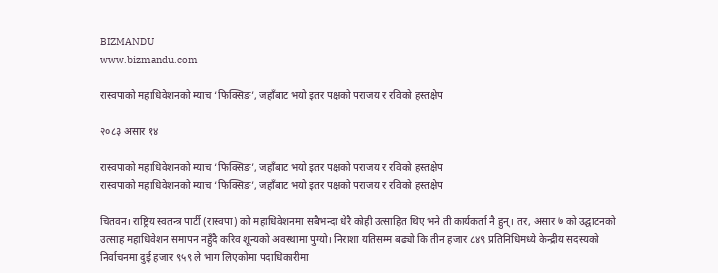BIZMANDU
www.bizmandu.com

रास्वपाको महाधिवेशनको म्याच ‘फिक्सिङ’, जहाँबाट भयो इतर पक्षको पराजय र रविको हस्तक्षेप

२०८३ असार १४

रास्वपाको महाधिवेशनको म्याच ‘फिक्सिङ’, जहाँबाट भयो इतर पक्षको पराजय र रविको हस्तक्षेप
रास्वपाको महाधिवेशनको म्याच ‘फिक्सिङ’, जहाँबाट भयो इतर पक्षको पराजय र रविको हस्तक्षेप

चितवन। राष्ट्रिय स्वतन्त्र पार्टी (रास्वपा) को महाधिवेशनमा सबैभन्दा धेरै कोही उत्साहित थिए भने ती कार्यकर्ता नै हुन्। तर, असार ७ को उद्घाटनको उत्साह महाधिवेशन समापन नहुँदै करिव शून्यको अवस्थामा पुग्यो। निराशा यतिसम्म बढ्यो कि तीन हजार ८४९ प्रतिनिधिमध्ये केन्द्रीय सदस्यको निर्वाचनमा दुई हजार ९५९ ले भाग लिएकोमा पदाधिकारीमा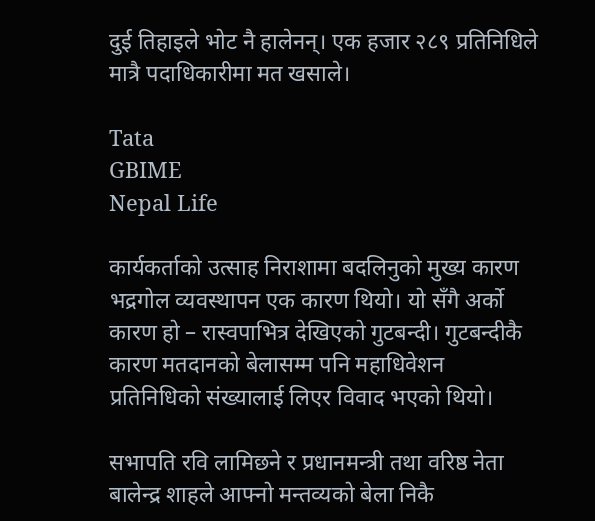दुई तिहाइले भोट नै हालेनन्। एक हजार २८९ प्रतिनिधिले मात्रै पदाधिकारीमा मत खसाले।

Tata
GBIME
Nepal Life

कार्यकर्ताको उत्साह निराशामा बदलिनुको मुख्य कारण भद्रगोल व्यवस्थापन एक कारण थियो। यो सँगै अर्को कारण हो – रास्वपाभित्र देखिएको गुटबन्दी। गुटबन्दीकै कारण मतदानको बेलासम्म पनि महाधिवेशन प्रतिनिधिको संख्यालाई लिएर विवाद भएको थियो।

सभापति रवि लामिछने र प्रधानमन्त्री तथा वरिष्ठ नेता बालेन्द्र शाहले आफ्नो मन्तव्यको बेला निकै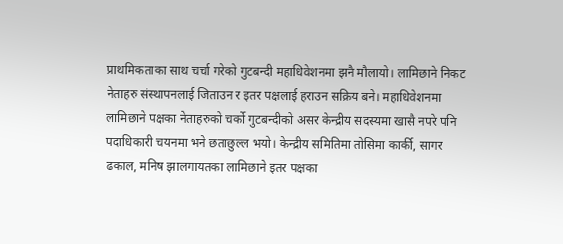प्राथमिकताका साथ चर्चा गरेको गुटबन्दी महाधिवेशनमा झनै मौलायो। लामिछाने निकट नेताहरु संस्थापनलाई जिताउन र इतर पक्षलाई हराउन सक्रिय बने। महाधिवेशनमा लामिछाने पक्षका नेताहरुको चर्को गुटबन्दीको असर केन्द्रीय सदस्यमा खासै नपरे पनि पदाधिकारी चयनमा भने छताछुल्ल भयो। केन्द्रीय समितिमा तोसिमा कार्की, सागर ढकाल, मनिष झालगायतका लामिछाने इतर पक्षका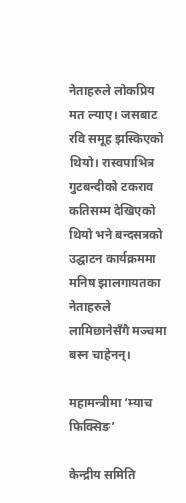नेताहरुले लोकप्रिय मत ल्याए। जसबाट रवि समूह झस्किएको थियो। रास्वपाभित्र गुटबन्दीको टकराव कतिसम्म देखिएको थियो भने बन्दसत्रको उद्घाटन कार्यक्रममा मनिष झालगायतका नेताहरुले लामिछानेसँगै मञ्चमा बस्न चाहेनन्।

महामन्त्रीमा ‘म्याच फिक्सिङ’

केन्द्रीय समिति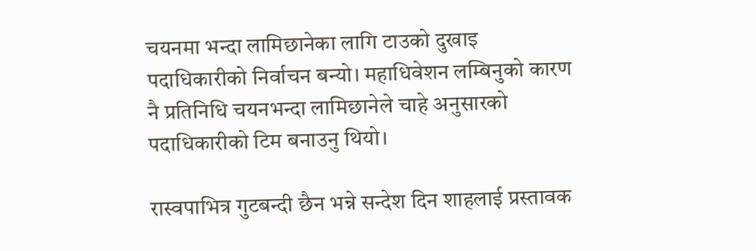चयनमा भन्दा लामिछानेका लागि टाउको दुखाइ पदाधिकारीको निर्वाचन बन्यो। महाधिवेशन लम्बिनुको कारण नै प्रतिनिधि चयनभन्दा लामिछानेले चाहे अनुसारको पदाधिकारीको टिम बनाउनु थियो।

रास्वपाभित्र गुटबन्दी छैन भन्ने सन्देश दिन शाहलाई प्रस्तावक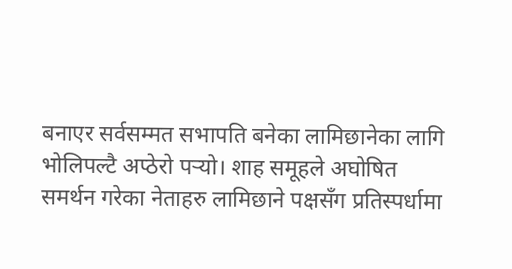बनाएर सर्वसम्मत सभापति बनेका लामिछानेका लागि भोलिपल्टै अप्ठेरो पर्‍यो। शाह समूहले अघोषित समर्थन गरेका नेताहरु लामिछाने पक्षसँग प्रतिस्पर्धामा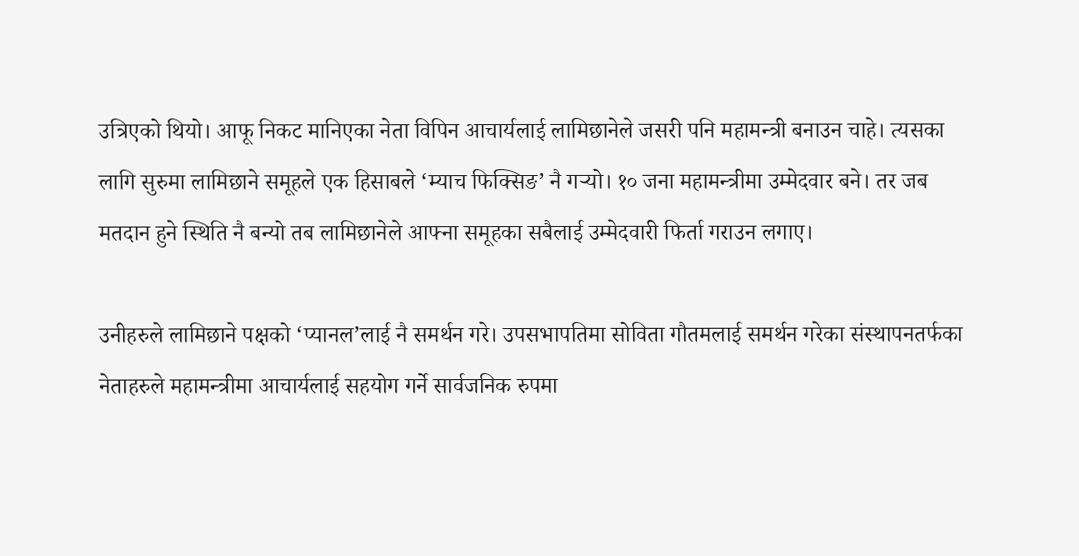उत्रिएको थियो। आफू निकट मानिएका नेता विपिन आचार्यलाई लामिछानेले जसरी पनि महामन्त्री बनाउन चाहे। त्यसका लागि सुरुमा लामिछाने समूहले एक हिसाबले ‘म्याच फिक्सिङ’ नै गर्‍यो। १० जना महामन्त्रीमा उम्मेदवार बने। तर जब मतदान हुने स्थिति नै बन्यो तब लामिछानेले आफ्ना समूहका सबैलाई उम्मेदवारी फिर्ता गराउन लगाए।

उनीहरुले लामिछाने पक्षको ‘प्यानल’लाई नै समर्थन गरे। उपसभापतिमा सोविता गौतमलाई समर्थन गरेका संस्थापनतर्फका नेताहरुले महामन्त्रीमा आचार्यलाई सहयोग गर्ने सार्वजनिक रुपमा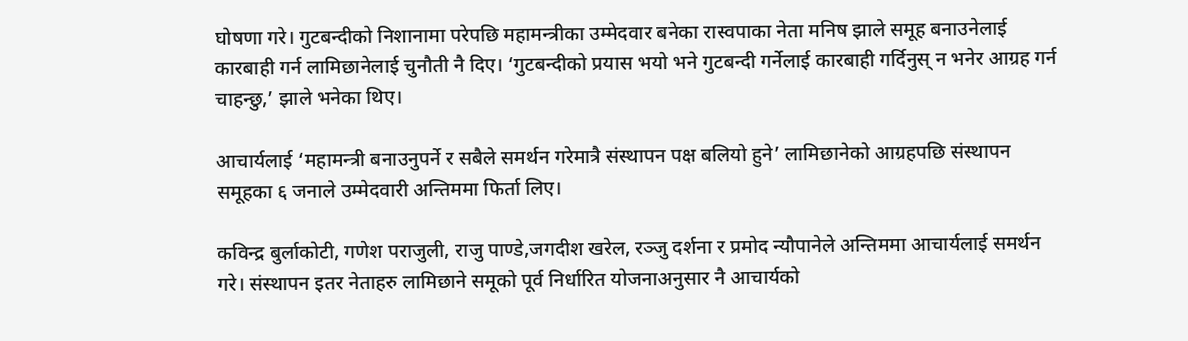घोषणा गरे। गुटबन्दीको निशानामा परेपछि महामन्त्रीका उम्मेदवार बनेका रास्वपाका नेता मनिष झाले समूह बनाउनेलाई कारबाही गर्न लामिछानेलाई चुनौती नै दिए। ‘गुटबन्दीको प्रयास भयो भने गुटबन्दी गर्नेलाई कारबाही गर्दिनुस् न भनेर आग्रह गर्न चाहन्छु,’ झाले भनेका थिए।

आचार्यलाई ‘महामन्त्री बनाउनुपर्ने र सबैले समर्थन गरेमात्रै संस्थापन पक्ष बलियो हुने’ लामिछानेको आग्रहपछि संस्थापन समूहका ६ जनाले उम्मेदवारी अन्तिममा फिर्ता लिए।

कविन्द्र बुर्लाकोटी, गणेश पराजुली, राजु पाण्डे,जगदीश खरेल, रञ्जु दर्शना र प्रमोद न्यौपानेले अन्तिममा आचार्यलाई समर्थन गरे। संस्थापन इतर नेताहरु लामिछाने समूको पूर्व निर्धारित योजनाअनुसार नै आचार्यको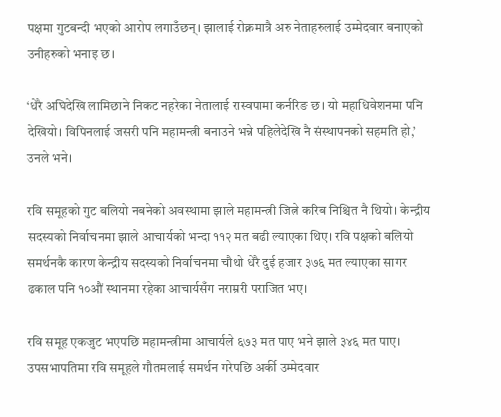पक्षमा गुटबन्दी भएको आरोप लगाउँछन्। झालाई रोक्नमात्रै अरु नेताहरुलाई उम्मेदवार बनाएको उनीहरुको भनाइ छ।

‘धेरै अघिदेखि लामिछाने निकट नहरेका नेतालाई रास्वपामा कर्नरिङ छ। यो महाधिवेशनमा पनि देखियो। विपिनलाई जसरी पनि महामन्त्री बनाउने भन्ने पहिलेदेखि नै संस्थापनको सहमति हो,’ उनले भने।

रवि समूहको गुट बलियो नबनेको अवस्थामा झाले महामन्त्री जित्ने करिब निश्चित नै थियो। केन्द्रीय सदस्यको निर्वाचनमा झाले आचार्यको भन्दा ११२ मत बढी ल्याएका थिए। रवि पक्षको बलियो समर्थनकै कारण केन्द्रीय सदस्यको निर्वाचनमा चौथो धेरै दुई हजार ३७६ मत ल्याएका सागर ढकाल पनि १०औं स्थानमा रहेका आचार्यसँग नराम्ररी पराजित भए।

रवि समूह एकजुट भएपछि महामन्त्रीमा आचार्यले ६७३ मत पाए भने झाले ३४६ मत पाए। उपसभापतिमा रवि समूहले गौतमलाई समर्थन गरेपछि अर्की उम्मेदवार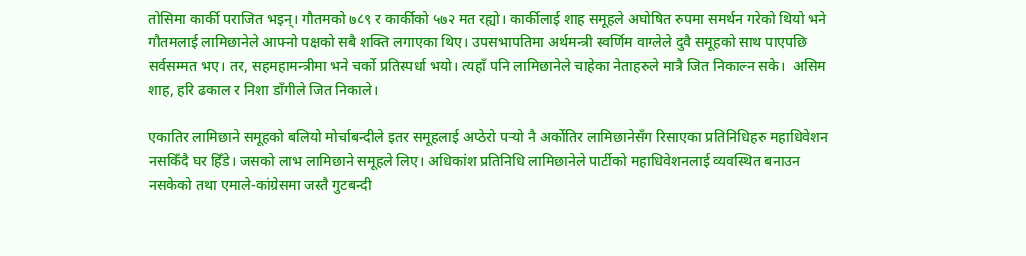तोसिमा कार्की पराजित भइन्। गौतमको ७८९ र कार्कीको ५७२ मत रह्यो। कार्कीलाई शाह समूहले अघोषित रुपमा समर्थन गरेको थियो भने गौतमलाई लामिछानेले आफ्नो पक्षको सबै शक्ति लगाएका थिए। उपसभापतिमा अर्थमन्त्री स्वर्णिम वाग्लेले दुवै समूहको साथ पाएपछि सर्वसम्मत भए। तर, सहमहामन्त्रीमा भने चर्को प्रतिस्पर्धा भयो। त्यहाँ पनि लामिछानेले चाहेका नेताहरुले मात्रै जित निकाल्न सके।  असिम शाह, हरि ढकाल र निशा डाँगीले जित निकाले।

एकातिर लामिछाने समूहको बलियो मोर्चाबन्दीले इतर समूहलाई अप्ठेरो पर्‍यो नै अर्कोतिर लामिछानेसँग रिसाएका प्रतिनिधिहरु महाधिवेशन नसकिँदै घर हिँडे। जसको लाभ लामिछाने समूहले लिए। अधिकांश प्रतिनिधि लामिछानेले पार्टीको महाधिवेशनलाई व्यवस्थित बनाउन नसकेको तथा एमाले-कांग्रेसमा जस्तै गुटबन्दी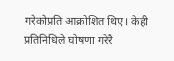गरेकोप्रति आक्रोशित थिए। केही प्रतिनिधिले घोषणा गरेरै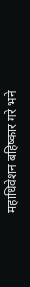महाधिवेशन बहिष्कार गरे भने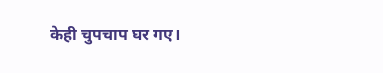केही चुपचाप घर गए।